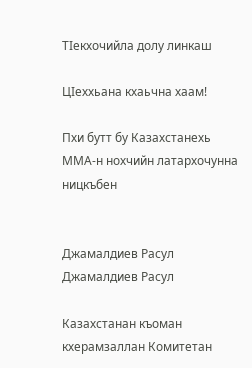ТIекхочийла долу линкаш

ЦIеххьана кхаьчна хаам!

Пхи бутт бу Казахстанехь ММА-н нохчийн латархочунна ницкъбен


Джамалдиев Расул
Джамалдиев Расул

Казахстанан къоман кхерамзаллан Комитетан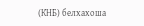(КНБ) белхахоша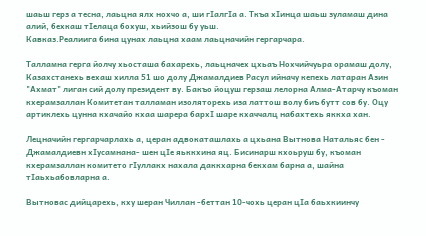шаьш герз а тесна, лаьцна ялх нохчо а, ши гIалгIа а. Ткъа хIинца шаьш зуламаш дина алий, бехкаш тIелаца бохуш, хьийзош бу уьш.
Кавказ.Реалиига бина цунах лаьцна хаам лаьцначийн гергарчара.

Талламна герга йолчу хьосташа бахарехь, лаьцначех цхьаъ Нохчийчуьра орамаш долу, Казахстанехь вехаш хилла 51 шо долу Джамалдиев Расул ийначу кепехь латаран Азин "Ахмат" лиган сий долу президент ву. Бакъо йоцуш герзаш лелорна Алма-Атарчу къоман кхерамзаллан Комитетан талламан изоляторехь иза латтош волу биъ бутт сов бу. Оцу артиклехь цунна кхачайо кхаа шарера бархI шаре кхаччалц набахтехь яккха хан.

Лецначийн гергарчарлахь а, церан адвокаташлахь а цхьана Вытнова Натальяс бен - Джамалдиевн хIусамнана- шен цIе яьккхина яц. Бисинарш кхоьруш бу, къоман кхерамзаллан комитето гIуллакх нахала даккхарна бекхам барна а, шайна тIаьхьабовларна а.

Вытновас дийцарехь, кху шеран Чиллан -беттан 10-чохь церан цIа баьхкиинчу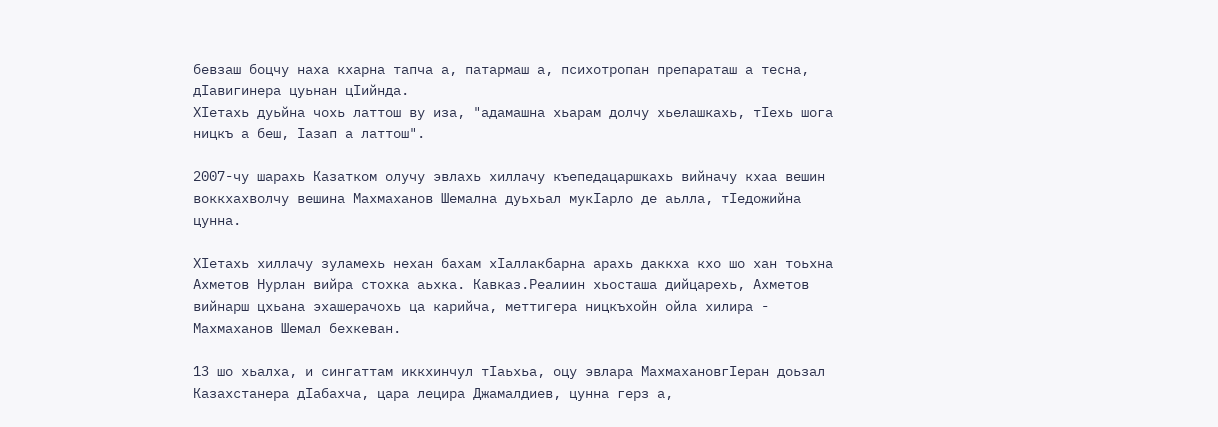бевзаш боцчу наха кхарна тапча а, патармаш а, психотропан препараташ а тесна, дIавигинера цуьнан цIийнда.
ХIетахь дуьйна чохь латтош ву иза, "адамашна хьарам долчу хьелашкахь, тIехь шога ницкъ а беш, Iазап а латтош".

2007-чу шарахь Казатком олучу эвлахь хиллачу къепедацаршкахь вийначу кхаа вешин воккхахволчу вешина Махмаханов Шемална дуьхьал мукIарло де аьлла, тIедожийна цунна.

ХIетахь хиллачу зуламехь нехан бахам хIаллакбарна арахь даккха кхо шо хан тоьхна Ахметов Нурлан вийра стохка аьхка. Кавказ.Реалиин хьосташа дийцарехь, Ахметов вийнарш цхьана эхашерачохь ца карийча, меттигера ницкъхойн ойла хилира - Махмаханов Шемал бехкеван.

13 шо хьалха, и сингаттам иккхинчул тIаьхьа, оцу эвлара МахмахановгIеран доьзал Казахстанера дIабахча, цара лецира Джамалдиев, цунна герз а,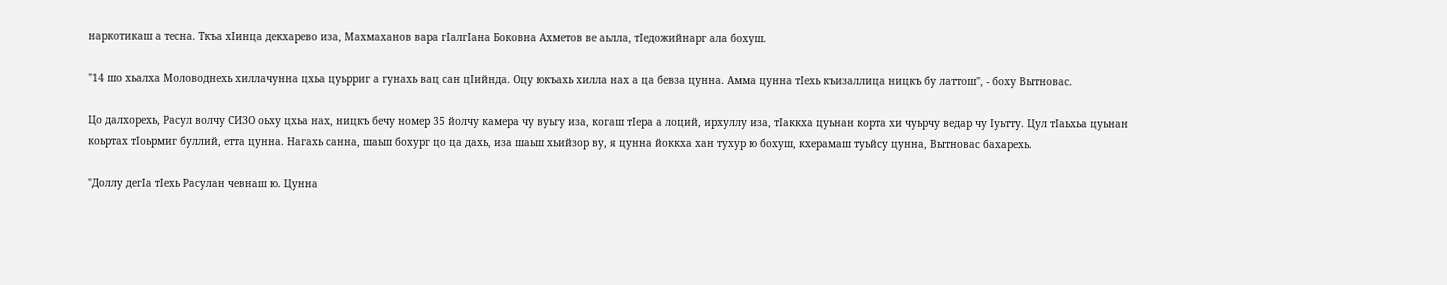наркотикаш а тесна. Ткъа хIинца декхарево иза, Махмаханов вара гIалгIана Боковна Ахметов ве аьлла, тIедожийнарг ала бохуш.

"14 шо хьалха Моловоднехь хиллачунна цхьа цуьрриг а гунахь вац сан цIийнда. Оцу юкъахь хилла нах а ца бевза цунна. Амма цунна тIехь къизаллица ницкъ бу латтош", - боху Вытновас.

Цо далхорехь, Расул волчу СИЗО оьху цхьа нах, ницкъ бечу номер 35 йолчу камера чу вуьгу иза, когаш тIера а лоций, ирхуллу иза, тIаккха цуьнан корта хи чуьрчу ведар чу Iуьтту. Цул тIаьхьа цуьнан коьртах тIоьрмиг буллий, етта цунна. Нагахь санна, шаьш бохург цо ца дахь, иза шаьш хьийзор ву, я цунна йоккха хан тухур ю бохуш, кхерамаш туьйсу цунна, Вытновас бахарехь.

"Доллу дегIа тIехь Расулан чевнаш ю. Цунна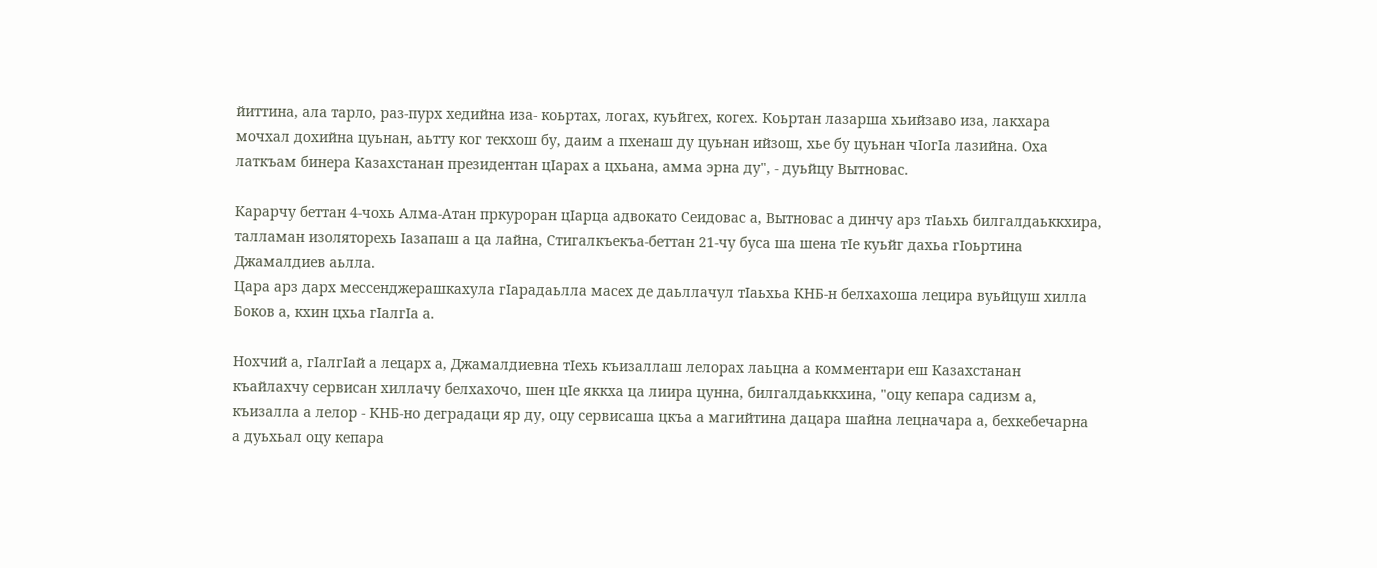йиттина, ала тарло, раз-пурх хедийна иза- коьртах, логах, куьйгех, когех. Коьртан лазарша хьийзаво иза, лакхара мочхал дохийна цуьнан, аьтту ког текхош бу, даим а пхенаш ду цуьнан ийзош, хье бу цуьнан чIогIа лазийна. Оха латкъам бинера Казахстанан президентан цIарах а цхьана, амма эрна ду", - дуьйцу Вытновас.

Карарчу беттан 4-чохь Алма-Атан пркуроран цIарца адвокато Сеидовас а, Вытновас а динчу арз тIаьхь билгалдаьккхира, талламан изоляторехь Iазапаш а ца лайна, Стигалкъекъа-беттан 21-чу буса ша шена тIе куьйг дахьа гIоьртина Джамалдиев аьлла.
Цара арз дарх мессенджерашкахула гIарадаьлла масех де даьллачул тIаьхьа КНБ-н белхахоша лецира вуьйцуш хилла Боков а, кхин цхьа гIалгIа а.

Нохчий а, гIалгIай а лецарх а, Джамалдиевна тIехь къизаллаш лелорах лаьцна а комментари еш Казахстанан къайлахчу сервисан хиллачу белхахочо, шен цIе яккха ца лиира цунна, билгалдаьккхина, "оцу кепара садизм а, къизалла а лелор - КНБ-но деградаци яр ду, оцу сервисаша цкъа а магийтина дацара шайна лецначара а, бехкебечарна а дуьхьал оцу кепара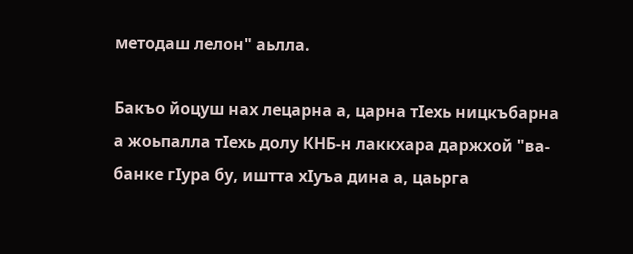методаш лелон" аьлла.

Бакъо йоцуш нах лецарна а, царна тIехь ницкъбарна а жоьпалла тIехь долу КНБ-н лаккхара даржхой "ва-банке гIура бу, иштта хIуъа дина а, цаьрга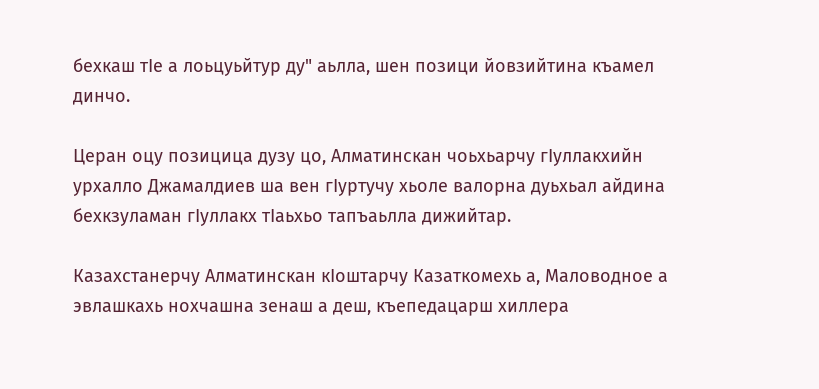бехкаш тIе а лоьцуьйтур ду" аьлла, шен позици йовзийтина къамел динчо.

Церан оцу позицица дузу цо, Алматинскан чоьхьарчу гIуллакхийн урхалло Джамалдиев ша вен гIуртучу хьоле валорна дуьхьал айдина бехкзуламан гIуллакх тIаьхьо тапъаьлла дижийтар.

Казахстанерчу Алматинскан кIоштарчу Казаткомехь а, Маловодное а эвлашкахь нохчашна зенаш а деш, къепедацарш хиллера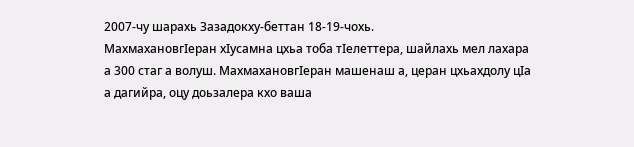2007-чу шарахь Зазадокху-беттан 18-19-чохь.
МахмахановгIеран хIусамна цхьа тоба тIелеттера, шайлахь мел лахара а 300 стаг а волуш. МахмахановгIеран машенаш а, церан цхьахдолу цIа а дагийра, оцу доьзалера кхо ваша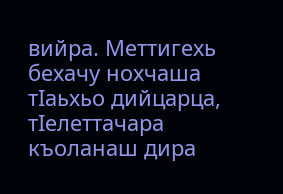вийра. Меттигехь бехачу нохчаша тIаьхьо дийцарца, тIелеттачара къоланаш дира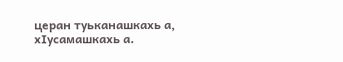церан туьканашкахь а, хIусамашкахь а.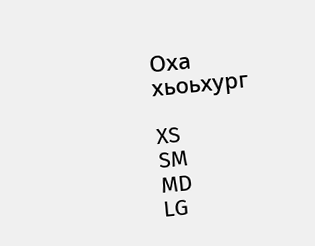Оха хьоьхург

XS
SM
MD
LG